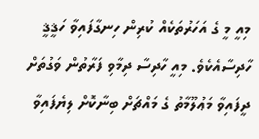މިއީ މީ ގެ އަހަރުތަކެއް ކުރިން ހިނގާފައިވާ ހަޤީޤީ ހާދިސާއެކެވެ. މިއީ ހާދިސާ ދިމާވި ފަރާތުން ވަގުތަށް ދީފައިވާ މަޢުލޫމާތު ގެ މައްޗަށް ބިނާކޮށް ލިޔެފައިވާ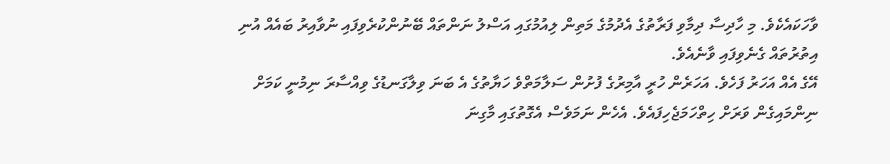ވާހަކައެކެވެ. މި ހާދިސާ ދިމާވި ފަރާތުގެ އެދުމުގެ މަތިން ލިއުމުގައި އަސްލު ނަންތައް ބޭނުންކުރެވިފައި ނުވާއިރު ބައެއް އުނި އިތުރުތައް ގެނެވިފައި ވާނެއެވެ.
އޭގެ އެއް އަހަރު ފަހެވެ. އަހަރެން ހުރީ އާމިރުގެ ފުށުން ސަލާމަތްވެ ހަޔާތުގެ އެ ބަނަ ވިލާގަނޑުގެ ވިއްސާރަ ނިމުނީ ކަމަށް ނިންމައިގެން ވަރަށް ހިތްހަމަޖެހިފައެވެ. އެހެން ނަމަވެސް އެގޮތުގައި މާގިނަ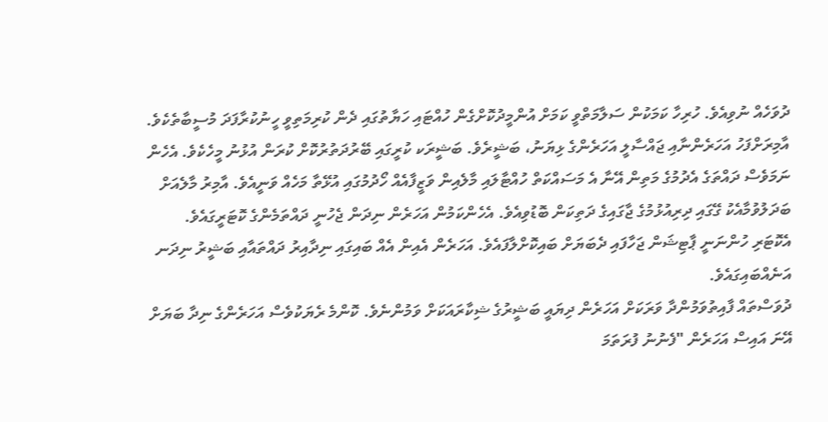ދުވަހެއް ނުވިއެވެ. ހުރިހާ ކަމަކުން ސަލާމަތްވީ ކަމަށް އުންމީދުކޮށްގެން ހުއްޓައި ހަޔާތުގައި ދެން ކުރިމަތިވީ ހީނުކުރާފަދަ މުސީބާތެކެވެ.
އާމިރަށްފަހު އަހަރެންނާއި ޖައްސާލީ އަހަރެންގެ ޅިޔަނު، ބަޝީރެވެ. ބަޝީރަކ ކުރީގައި ބޭރުދަތުރުކޮށް ކުރަން އުޅުނު މީހެކެވެ. އެހެން ނަމަވެސް ދައްތަގެ އެދުމުގެ މަތިން އޭނާ އެ މަސައްކަތް ހުއްޓާލައި މާލެއިން ވަޒީފާއެއް ހޯދުމުގައި އުޅޭތާ މަހެއް ވަނީއެވެ. އާމިރު މާލެއަށް ބަދަލުވުމާއެކު ގޭގައި ދިރިއުޅުމުގެ ޖާގައިގެ ދަތިކަން ބޮޑުވިއެވެ. އެހެންކަމުން އަހަރެން ނިދަން ޖެހުނީ ދައްތަމެންގެ ކޮޓަރީގައެވެ. އެކޮޓަރި ހުންނަނީ ޕާޓިޝަން ޖަހާފައި ދެބަޔަށް ބައިކޮށްލާފައެވެ. އަހަރެން އެއިން އެއް ބައިގައި ނިދާއިރު ދައްތައާއި ބަޝީރު ނިދަނ އަނެއްބައިގައެވެ.
ދުވަސްތައް ފާއިތުވަމުންދާ ވަރަކަށް އަހަރެން ދިޔައީ ބަޝީރުގެ ޝިކާރައަކަށް ވަމުންނެވެ. ކޮންމެ ރެޔަކުވެސް އަހަރެންގެ ނިދާ ބަޔަށް އޭނަ އައިސް އަހަރެން "ފެނުނު ފުރަތަމަ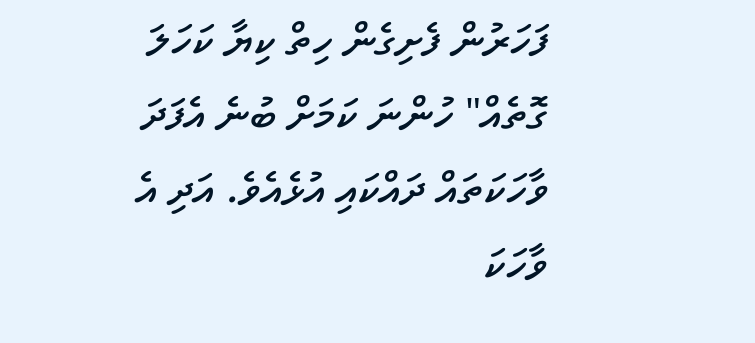ފަހަރުން ފެށިގެން ހިތް ކިޔާ ކަހަލަ ގޮތެއް" ހުންނަ ކަމަށް ބުނެ އެފަދަ ވާހަކަތައް ދައްކައި އުޅެއެވެ. އަދި އެ ވާހަކަ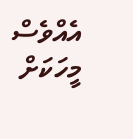އެއްވެސް މީހަކަށް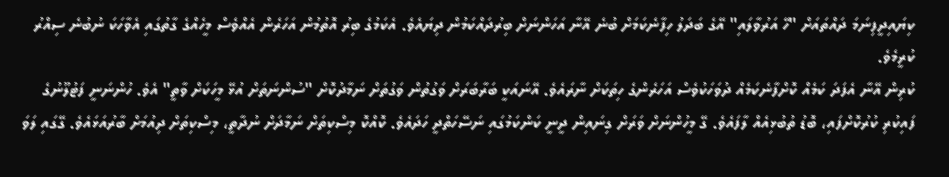ކިޔައިދީފިނަމަ ދައްތައަށް "ހޭ އަރުވާލައި" އޭގެ ބަދަލު ހިފާނެކަމަށް ބުނެ އޭނާ އަހަންނަށް ބިރުދައްކަމުން ދިޔައެވެ. އެކަމުގެ ބިރު އޮތުމުން އަހަރެން އެއްވެސް މީހެއްގެ ގާތުގައި އެވާހަކަ ނުބުނެ ސިއްރު ކުރީމެވެ.
ކުރިން އޭނާ އެފަދަ ކަމެއް ކޮށްފާނެކަމެއް ދުވަހަކުވެސް އަހަރެންގެ ހިތަކަށް ނާރައެވެ. އޭނައަކީ ބަރާބަރަށް ވަގުތުން ވަގުތަށް ނަމާދުކޮށް "ސުންނަތަށް އުޅޭ މީހަކަށް ވާތީ" އެވެ. ހުންނަނީ ފަޓުލޫނުގެ ފައިކުރި ކުރުކޮށްފައި، ބޮޑު ތުބުޅިއެއް ލާފައެވެ. ގޭ މީހުންނަށް ވަރަށް ގިނައިން ދީނީ ކަންކަމުގައި ނަސޭހަތްދީ ހަދައެވެ. ކޮއްކޮ މިސްކިތަށް ނަމާދަށް ނުދާތީ، މިސްކިތަށް ދިއުމަށް ބާރުއަޅައެވެ. ގޭގައި ލަވަ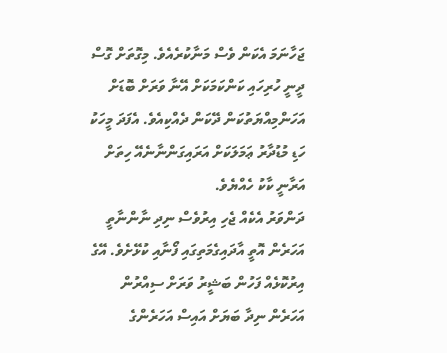ޖަހާނަމަ އެކަން ވެސް މަނާކުރެއެވެ. މިގޮތަށް ގޮސް ދީނީ ހުރިހައި ކަންކަމަކަށް އޭނާ ވަރަށް ބޮޑަށް އަހަންމިއްޔަތުކަން ދޭކަން ދެއްކިއެވެ. އެފަދަ މީހަކު ހަޑި މުޑުދާރު ޢަމަލަކަށް އަރައިގަންނާނެއޭ ހިތަށް އަރާނީ ކާކު ހެއްޔެވެ.
ދަންވަރު އެކެއް ޖެހި އިރުވެސް ނިދި ނާންނާތީ އަހަރެން އޮތީ އާދައިގެމަތިގައި ފޯނާއި ކުޅޭށެވެ. އޭގެ އިރުކޮޅެއް ފަހުން ބަޝީރު ވަރަށް ސިއްރުން އަހަރެން ނިދާ ބަޔަށް އައިސް އަހަރެންގެ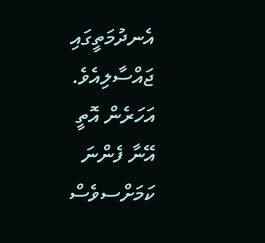އެނދުމަތީގައި ޖައްސާލިއެވެ. އަހަރެން އޮތީ އޭނާ ފެންނަ ކަމަށްސވެސް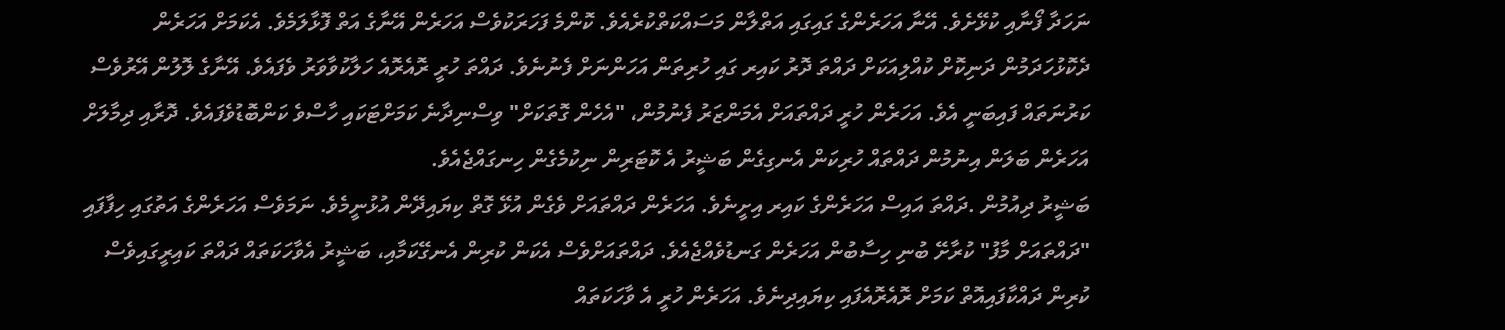ނަހަދާ ފޯނާއި ކުޅޭށެވެ. އޭނާ އަހަރެންގެ ގައިގައި އަތްލާން މަސައްކަތްކުރެއެވެ. ކޮންމެ ފަހަރަކުވެސް އަހަރެން އޭނާގެ އަތް ފޮޅާލަމެވެ. އެކަމަށް އަހަރެން ދެކޮޅުހަދަމުން ދަނިކޮށް ކުއްލިއަކަށް ދައްތަ ދޮރު ކައިރ ގައި ހުރިތަން އަހަންނަށް ފެނުނެވެ. ދައްތަ ހުރީ ރޮއެރޮއެ ހަލާކުވާވަރު ވެފައެވެ. އޭނާގެ ލޮލުން އޭރުވެސް ކަރުނަތައް ފައިބަނީ އެވެ. އަހަރެން ހުރީ ދައްތައަށް އެމަންޒަރު ފެނުމުން، "އެހެން ގޮތަކަށް" ވިސްނިދާނެ ކަމަށްޓަކައި ހާސްވެ ކަންބޮޑުވެފައެވެ. ދޮރާއި ދިމާލަށް އަހަރެން ބަލަން އިނުމުން ދައްތައް ހުރިކަން އެނގިގެން ބަޝީރު އެ ކޮޓަރިން ނިކުމެގެން ހިނގައްޖެއެވެ.
ބަޝީރު ދިއުމުން .ދައްތަ އައިސް އަހަރެންގެ ކައިރ އިށީނެވެ. އަހަރެން ދައްތައަށް ވެގެން އުޅޭ ގޮތް ކިޔައިދޭން އުޅުނީމެވެ. ނަމަވެސް އަހަރެންގެ އަތުގައި ހިފާފައި "ދައްތައަށް މާފު" ކުރާށޭ ބުނި ހިސާބުން އަހަރެން ގަނޑުވެއްޖެއެވެ. ދައްތައަށްވެސް އެކަން ކުރިން އެނގޭކަމާއި، ބަޝީރު އެވާހަކަތައް ދައްތަ ކައިރީގައިވެސް ކުރިން ދައްކާފައިއޮތް ކަމަށް ރޮއެރޮއެފައި ކިޔައިދިނެވެ. އަހަރެން ހުރީ އެ ވާހަކަތައް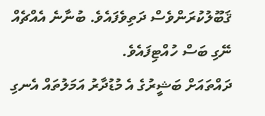ޤަބޫލުކުރަންވެސް ދަތިވެފައެވެ. ބުނާނެ އެއްޗެއް ނޭގި ބަސް ހުއްޓިފައެވެ.
ދައްތައަށް ބަޝީރުގެ އެ މުޑުދާރު އަމަލުތައް އެނގި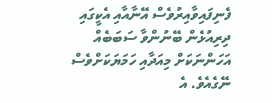ފެނިފައިވާއިރުވެސް އޭނާއާއި އެކީގައި ދިރިއުޅެން ބޭނުންވާ ސަބަބެއް އަހަންނަކަށް މިއަދާއި ހަމަޔަކަށްވެސް ނޭގެއެވެ. އެ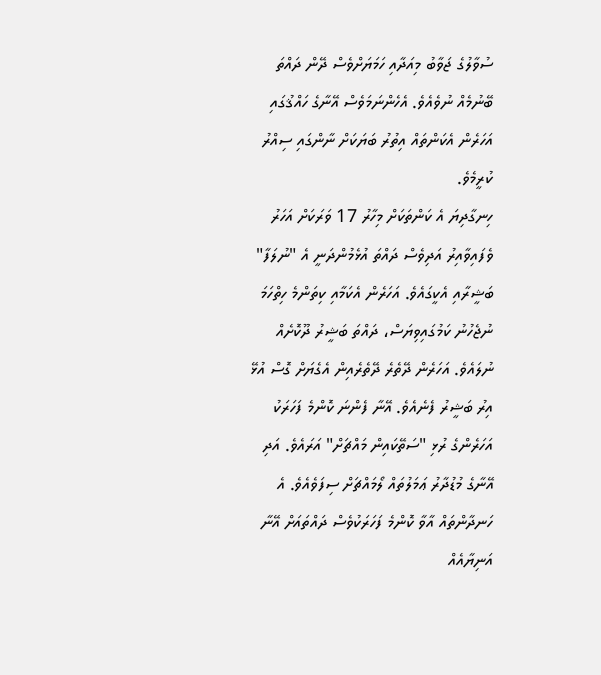ސުވާލުގެ ޖަވާބު މިއަދާއި ހަމަޔަށްވެސް ދޭން ދައްތަ ބޭނުމެއް ނުވެއެވެ. އެހެންނަމަވެސް އޭނާގެ ހައްޤުގައި އަހަރެން އެކަންތައް އިތުރު ބަޔަކަށް ނާންގައި ސިއްރު ކުރީމެވެ.
ހިނގާދިޔަ އެ ކަންތަކަށް މިހާރު 17 ވަރަކަށް އަހަރު ވެފައިވާއިރު އަދިވެސް ދައްތަ އުޅެމުންދަނީ އެ "ނުލަފާ" ބަޝީރާއި އެކީގައެވެ. އަހަރެން އެކަމާއި ކިތަންމެ ހިތްހަމަ ނުޖެހުނު ކަމުގައިވިޔަސް، ދައްތަ ބަޝީރު ދޫކޮށެއް ނުލައެވެ. އަހަރެން ދޭތެރެ ދޭތެރެއިން އެގެޔަށް ގޮސް އުޅޭ އިރު ބަޝީރު ފެނެއެވެ. އޭނާ ފެންނަ ކޮންމެ ފަހަރަކު އަހަރެންގެ ރުޅި "ސަތޭކައިން މައްޗަށް" އަރައެވެ. އަދި އޭނާގެ މުޑުދާރު ޢަމަލުތައް ލޯމައްޗަށް ސިފަވެއެވެ. އެ ހަނދާންތައް އާވާ ކޮންމެ ފަހަރަކުވެސް ދައްތައަށް އޭނާ އަނިޔާއެއް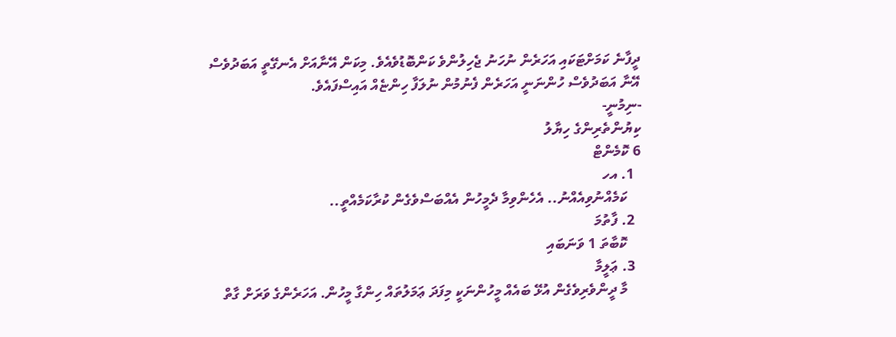ދީފާނެ ކަމަށްޓަކައި އަހަރެން ނުހަނު ޖެހިލުންވެ ކަންބޮޑުވެއެވެ. މިކަން އޭނާއަށް އެނގޭތީ އަބަދުވެސް އޭނާ އަބަދުވެސް ހުންނަނީ އަހަރެން ފެނުމުން ނުލަފާ ހިންޏެއް އައިސްފައެވެ.
-ނިމުނީ-
ކިޔުންތެރިންގެ ހިޔާލު
6 ކޮމެންޓް
  1. އހ
    ކަމެއްނުވިއެއްނު.. އެހެންވިމާ ދެމީހުން އެއްބަސްވެގެން ކުރާކަމެއްތީ..
  2. ފާތުމަ
    ކޮބާތަ 1 ވަނަބައި
  3. ޢަލީމާ
    މާ ދީންވެރިވެގެން އުޅޭ ބައެއް މީހުންނަކީ މިފަދަ ޢަމަލުތައް ހިންގާ މީހުން. އަހަރެންގެ ވަރަށް ގާތް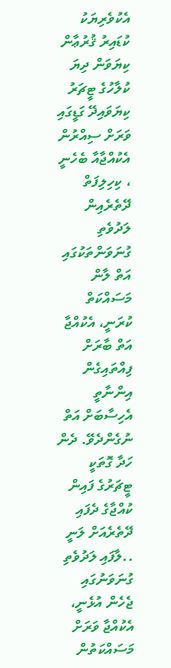އެކުވެރިޔަކު ކުޑައިރު ޤުރުޢާން ކިޔަވަން ދިޔަ ކުލާހުގެ ޓީޗަރު ކިޔަވައިދޭ ގަޑީގައި ވަރަށް ސިއްރުން އެކުއްޖާއާ ބެހެނީ ، ކިހިލިފަތް ދޭތެރެއިން ލަދުވެތި ގުނަވަންތަކުގައި އަތް ލާން މަސައްކަތް ކުރަނީ، އެކުއްޖާ އަތް ބާރަށް ފިއްތައިގެން އިންނާތީ އެހިސާބަށް އަތް ނުގެންދެވޭ. ދެން ހަދާ ގޮތަކީ ޓީޗަރުގެ ފައިން ކުއްޖާގެ ދެފައި ދޭތެރެއަށް ލަނީ ..ލާފައި ލަދުވެތި ގުނަވަނުގައި ޖެހެން އުޅެނީ، އެކުއްޖާ ވަރަށް މަސައްކަތުން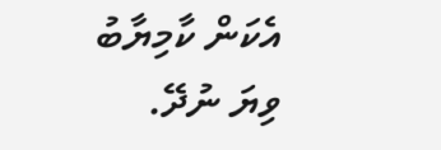އެކަން ކާމިޔާބު ވިޔަ ނުދޭ.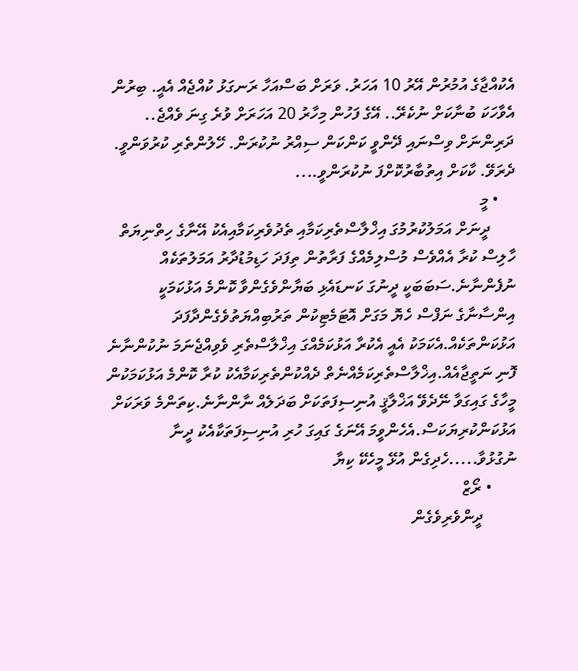އެކުއްޖާގެ އުމުރުން އޭރު 10 އަހަރު. ވަރަށް ބަސްއަހާ ރަނގަޅު ކުއްޖެއް އެއީ. ބިރުން އެވާހަކަ ބުނާކަށް ނުކެރޭ.. އޭގެ ފަހުން މިހާރު 20 އަހަރަށް ވުރެ ގިނަ ވެއްޖެ.. ދަރިންނަށް ވިސްނައި ދޭންވީ ކަންކަން ސިއްރު ނުކުރަން. ހޭލުންތެރި ކުރުވަންވީ. ދެރަވޭ. ކާކަށް އިތުބާރުކޮށްފަ ނުކުރަންވީ....
    • މީ
      ދީނަށް އަމަލުކުރުމުގަ އިޚްލާސްތެރިކަމާއި ތެދުވެރިކަމާއިއެކު އޭނާގެ ހިތްނިޔަތް ހާލިސް ކުރާ އެއްވެސް މުސްލިމެއްގެ ފަރާތުން ތިފަދަ ހަޑިމުޑުދާރު އަމަލުތަކެއް ނުފެންނާނެ.ސަބަބަކީ ދީނުގަ ކަނޑައެޅި ބަޔާންވެގެންވާ ކޮންމެ އަޅުކަމަކީ އިންސާނާގެ ނަފްސް ހެޔޮ މަގަށް އޮޓަމެޓިކުން ތަރުބިއްޔަތުވެގެންދާފަދަ އަޅުކަންތަކެއް.އެކަމަކު އެއީ އެކުރާ އަޅުކަމެއްގަ އިޚްލާސްތެރި ވެވިއްޖެނަމަ ނުކުންނާނެ ފޮނި ނަތީޖާއެއް.އިޚްލާސްތެރިކަމެއްނެތް ދެއްކުންތެރިކަމާއެކު ކުރާ ކޮންމެ އަޅުކަމަކުން މީހާގެ ގައިގަވާ ނޭދެވޭ އަޚްލާޤީ އުނިސިފަތަކަށް ބަދަލެއް ނާންނާނެ.ކިތަންމެ ވަރަކަށް އަޅުކަންކުރިޔަކަސް.އެހެންވީމަ އޭނަގެ ގައިގަ ހުރި އުނިސިފަތަކާއެކު ދީނާ ނުގުޅުވާ.....ހެދިގެން އުޅޭ މީހެކޭ ކިޔާ
      • ރޯޒް
        ދީންވެރިވެގެން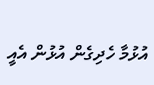އުޅުމާ ހެދިގެން އުޅުން އެއީ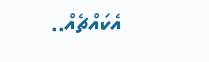އެކައްޗެއް..